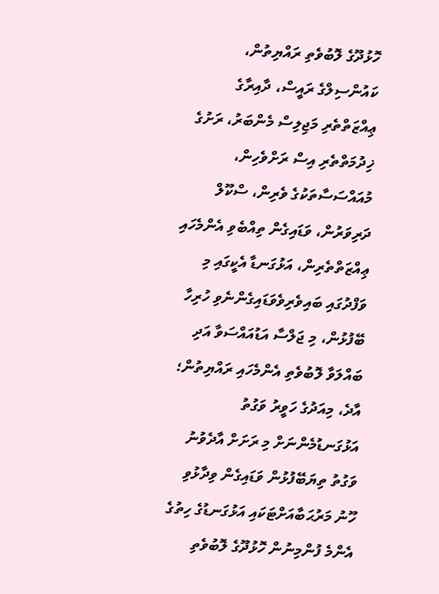ހޮޅުދޫގެ ލޮބުވެތި ރައްޔިތުން، ކައުންސިލްގެ ރައީސް، ދާއިރާގެ ޢިއްޒަތްތެރި މަޖިލިސް މެންބަރު، ރަށުގެ ޚިދުމަތްތެރި އިސް ރަށްވެހިން، މުއައްސަސާތަކުގެ ވެރިން، ސްކޫލް ދަރިވަރުން، ވަޑައިގެން ތިއްބެވި އެންމެހައި ޢިއްޒަތްތެރިން، އަޅުގަނޑާ އެކީގައި މި ވަފްދުގައި ބައިވެރިވެވަޑައިގެންނެވި ހުރިހާ ބޭފުޅުން، މި ޖަލްސާ އަޑުއައްސަވާ އަދި ބައްލަވާ ލޮބުވެތި އެންމެހައި ރައްޔިތުން؛
އާދެ، މިއަދުގެ ހަވީރު ވަގުތު އަޅުގަނޑުމެންނަށް މި ރަށަށް އާދެވުނު ވަގުތު ތިޔަބޭފުޅުން ވަޑައިގެން ވިދާޅުވި ހޫނު މަރުޙަބާއަށްޓަކައި އަޅުގަނޑުގެ ހިތުގެ އެންމެ ފުންމިނުން ހޮޅުދޫގެ ލޮބުވެތި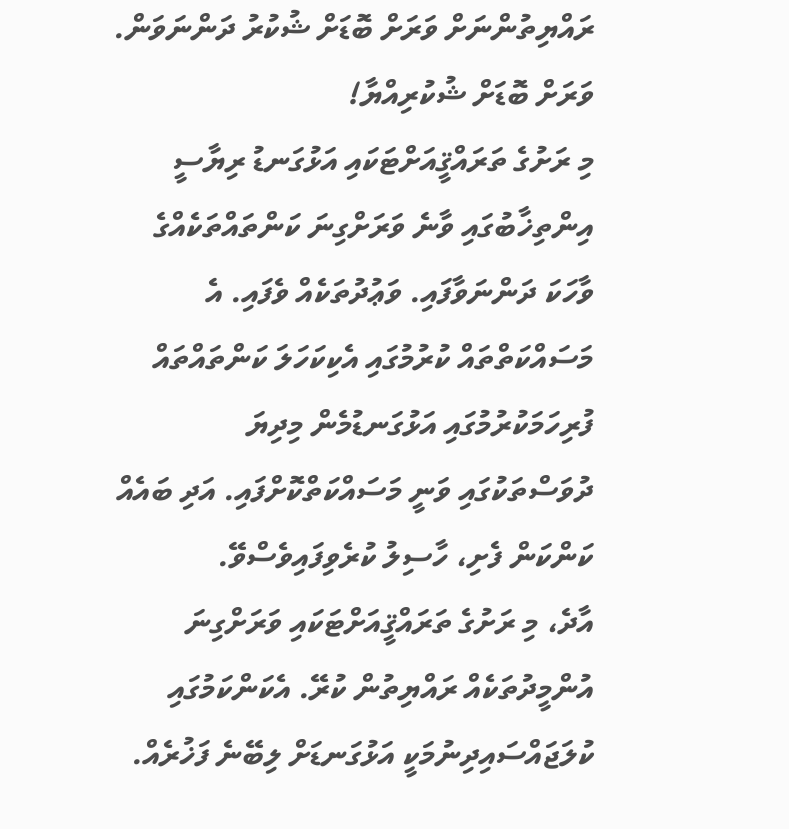ރައްޔިތުންނަށް ވަރަށް ބޮޑަށް ޝުކުރު ދަންނަވަން. ވަރަށް ބޮޑަށް ޝުކުރިއްޔާ!
މި ރަށުގެ ތަރައްޤީއަށްޓަކައި އަޅުގަނޑު ރިޔާސީ އިންތިޚާބުގައި ވާނެ ވަރަށްގިނަ ކަންތައްތަކެއްގެ ވާހަކަ ދަންނަވާފައި. ވަޢުދުތަކެއް ވެފައި. އެ މަސައްކަތްތައް ކުރުމުގައި އެކިކަހަލަ ކަންތައްތައް ފުރިހަމަކުރުމުގައި އަޅުގަނޑުމެން މިދިޔަ ދުވަސްތަކުގައި ވަނީ މަސައްކަތްކޮށްފައި. އަދި ބައެއް ކަންކަން ފެށި، ހާސިލު ކުރެވިފައިވެސްވޭ.
އާދެ، މި ރަށުގެ ތަރައްޤީއަށްޓަކައި ވަރަށްގިނަ އުންމީދުތަކެއް ރައްޔިތުން ކުރޭ. އެކަންކަމުގައި ކުލަޖައްސައިދިނުމަކީ އަޅުގަނޑަށް ލިބޭނެ ފަޚުރެއް.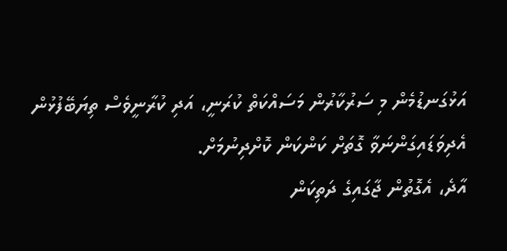އަޅުގަނޑުމެން މި ސަރުކާރުން މަސައްކަތް ކުރަނީ، އަދި ކުރާނީވެސް ތިޔަބޭފުޅުން އެދިވަޑައިގަންނަވާ ގޮތަށް ކަންކަން ކޮށްދިނުމަށް.
އާދެ، އެގޮތުން ޖާގައިގެ ދަތިކަން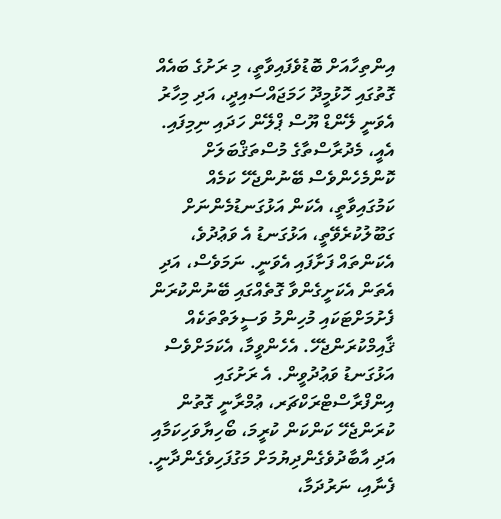އިންތިހާއަށް ބޮޑުވެފައިވާތީ، މި ރަށުގެ ބައެއް ގޮތުގައި ހޮޅުމީދޫ ހަމަޖައްސައިދީ، އަދި މިހާރު އެވަނީ ލޭންޑް ޔޫސް ޕްލޭން ހަދައި ނިމިފައި. އެއީ، މެދުރާސްތާގެ މުސްތަޤްބަލަށް ކޮންމެހެންވެސް ބޭނުންޖެހޭ ކަމެއް ކަމުގައިވާތީ، އެކަން އަޅުގަނޑުމެންނަށް ގަބޫލުކުރެވޭތީ، އަޅުގަނޑު އެ ވަޢުދުވެ، އެކަންތައް ފަށާފައި އެވަނީ. ނަމަވެސް، އަދި އެތަން އެކަށީގެންވާ ގޮތެއްގައި ބޭނުންކުރަން ފެށުމަށްޓަކައި މުހިންމު ވަސީލަތްތަކެއް ޤާއިމްކުރަންޖެހޭ. އެހެންވީމާ، އެކަމަށްވެސް އަޅުގަނޑު ވަޢުދުވީން. އެ ރަށުގައި އިންފްރާސްޓްރަކްޗަރ، ޢުމްރާނީ ގޮތުން ކުރަންޖެހޭ ކަންކަން ކުރީމަ، ބޯހިޔާވަހިކަމާއި އަދި އާބާދުވެގެންދިޔުމަށް މަގުފަހިވެގެންދާނީ. ފެނާއި، ނަރުދަމާ،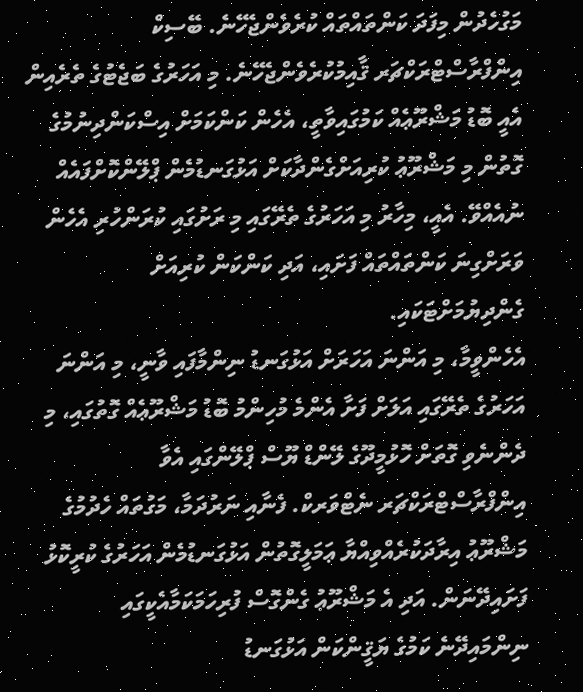މަގުހެދުން މިފަދަ ކަންތައްތައް ކުރެވެންޖެހޭނެ. ބޭސިކް އިންފްރާސްޓްރަކްޗަރ ޤާއިމުކުރެވެންޖެހޭނެ. މި އަހަރުގެ ބަޖެޓުގެ ތެރެއިން އެއީ ބޮޑު މަޝްރޫޢެއް ކަމުގައިވާތީ، އެހެން ކަންކަމަށް އިސްކަންދިނުމުގެ ގޮތުން މި މަޝްރޫޢު ކުރިއަށްގެންދާކަށް އަޅުގަނޑުމެން ޕްލޭންކޮށްފައެއް ނުއެއްވޭ. އެއީ، މިހާރު މި އަހަރުގެ ތެރޭގައި މި ރަށުގައި ކުރަންހުރި އެހެން ވަރަށްގިނަ ކަންތައްތައް ފަށައި، އަދި ކަންކަން ކުރިއަށް ގެންދިޔުމަށްޓަކައި.
އެހެންވީމާ، މި އަންނަ އަހަރަށް އަޅުގަނޑު ނިންމާފައި ވާނީ، މި އަންނަ އަހަރުގެ ތެރޭގައި އަލަށް ފަށާ އެންމެ މުހިންމު ބޮޑު މަޝްރޫޢެއް ގޮތުގައި، މި ދެންނެވި ގޮތަށް ހޮޅުމީދޫގެ ލޭންޑް ޔޫސް ޕްލޭންގައި އެވާ އިންފްރާސްޓްރަކްޗަރ ނެޓްވަރކް. ފެނާއި ނަރުދަމާ، މަގުތައް ހެދުމުގެ މަޝްރޫޢު އިރާދަކުރެއްވިއްޔާ ޢަމަލީގޮތުން އަޅުގަނޑުމެން އަހަރުގެ ކުރީކޮޅު ފަށައިދޭނަން. އަދި އެ މަޝްރޫޢު ގެންގޮސް ފުރިހަމަކަމާއެކީގައި ނިންމައިދޭނެ ކަމުގެ ޔަޤީންކަން އަޅުގަނޑު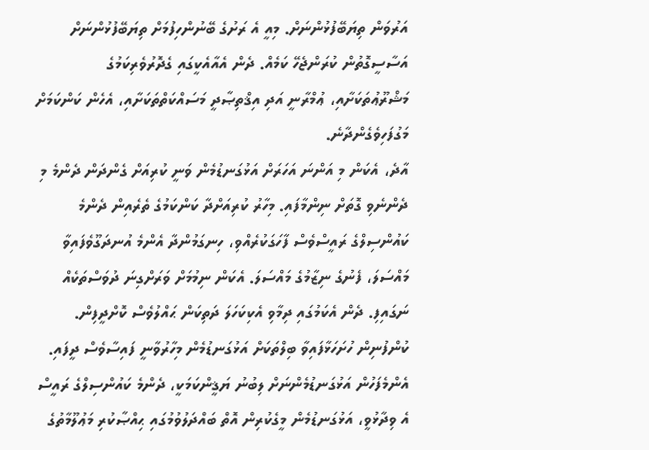އަރުވަން ތިޔަބޭފުޅުންނަށް. މިއީ އެ ރަށުގެ ބޭނުންހިފުމަށް ތިޔަބޭފުޅުންނަށް އަސާސީގޮތުން ކުރަންޖެހޭ ކަމެއް. ދެން އެއާއެކީގައި ގެދޮރުވެރިކަމުގެ މަޝްރޫޢުތަކަށާއި، ޢުމްރާނީ އަދި އިޤްތިޞާދީ މަސައްކަތްތަކަށާއި، އެހެން ކަންކަމަށް މަގުފަހިވެގެންދާނެ.
އާދެ، އެކަން މި އަންނަ އަހަރަށް އަޅުގަނޑުމެން ވަނީ ކުރިއަށް ގެންދަން ދެންމެ މި ދެންނެވި ގޮތަށް ނިންމާފައި. މިހާރު ކުރިއަށްދާ ކަންކަމުގެ ތެރެއިން ދެންމެ ކައުންސިލްގެ ރައީސްވެސް ފާހަގަކުރެއްވި، ހިނގަމުންދާ އެންމެ އުނދަގޫވެފައިވާ މައްސަލަ، ފެނުގެ ނިޒާމުގެ މައްސަލަ. އެކަން ނިމުމަށް ވަރަށްގިނަ ދުވަސްތަކެއް ނަގައިފި. ދެން އެކަމުގައި ދިމާވި އެކިކަހަލަ ދަތިކަން ޙައްލުވެސް ކޮށްދީފިން. ކުންފުނިން ހުށަހަޅާފައިވާ ބިލްތަކަށް އަޅުގަނޑުމެން މިހާރުވާނީ ފައިސާވެސް ދީފައި. އެންމެފަހުން އަޅުގަނޑުމެންނަށް ލިބުނު ޔަޤީންކަމަކީ، ދެންމެ ކައުންސިލްގެ ރައީސް އެ ވިދާޅުވީ، އަޅުގަނޑުމެން މީގެކުރިން އޮތް ބައްދަލުވުމުގައި ޙިއްޞާކުރި މަޢުލޫމާތުގެ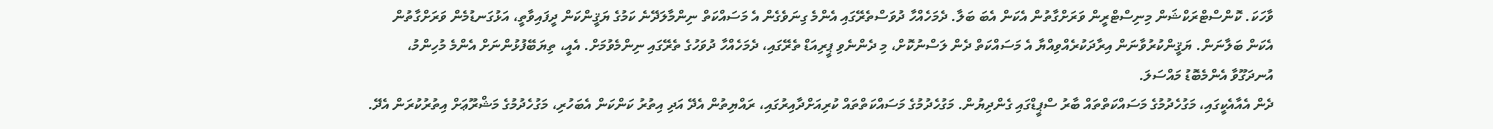ވާހަކަ. ކޮންސްޓްރަކްޝަން މިނިސްޓްރީން ވަރަށްގާތުން އެކަން އެބަ ބަލާ. ދެމަހެއްހާ ދުވަސްތެރޭގައި އެންމެ ގިނަވެގެން އެ މަސައްކަތް ނިންމާލަދޭނެ ކަމުގެ ޔަޤީންކަން ދީފައިވާތީ، އަޅުގަނޑުމެން ވަރަށްގާތުން އެކަން ބަލާނަން. ޔަޤީންކުރުވާނަން އިރާދަކުރެއްވިއްޔާ އެ މަސައްކަތް ދެން ލަސްނުކޮށް، މި ދެންނެވި ޕީރިއަޑް ތެރޭގައި، ދެމަހެއްހާ ދުވަހުގެ ތެރޭގައި ނިންމެވުމަށް. އެއީ، ތިޔަބޭފުޅުންނަށް އެންމެ މުހިންމު، އުނދަގޫވާ އެންމެބޮޑު މައްސަލަ.
ދެން އެއާއެކީގައި، މަގުހެދުމުގެ މަސައްކަތްތައް ބާރު ސްޕީޑްގައި ގެންދިޔުން. މަގުހެދުމުގެ މަސައްކަތްތައް ކުރިއަށްދާއިރުގައި، ރައްޔިތުން އެދޭ އަދި އިތުރު ކަންކަން އެބަހުރި، މަގުހެދުމުގެ މަޝްރޫޢަށް އިތުރުކުރަން އެދޭ.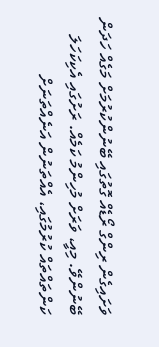ވަށައިގެން ރިންގް ރޯޑެއް ގޮތުގައި ބޭނުންކުރުމަށް މަގެއް ހަދަން ބޭނުންވޭ. މިއީ، ވަރަށް މުހިންމު ކަމެއް. ރަށުގައި އެކިކަހަލަ ކަންތައްތައް ކުރުމުގައި، އެއްތަނުން އަނެއްތަނަށް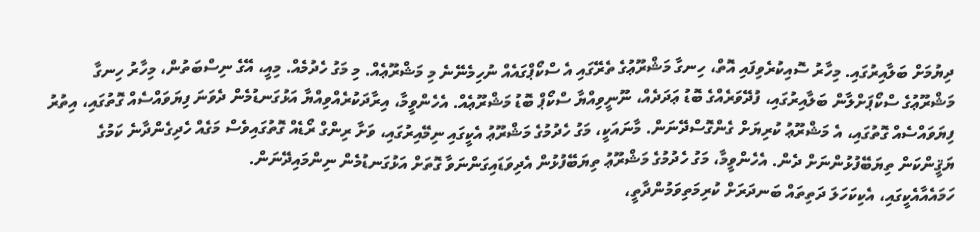ދިޔުމަށް ބަލާއިރުގައި. މިހާރު ސޮއިކުރެވިފައި އޮތް، ހިނގާ މަޝްރޫޢުގެ ތެރޭގައި އެ ސްކޯޕްގައެއް ނުހިމެނޭނެ މި މަޝްރޫޢެއް. މި މަގު ހެދުމެއް. މިއީ، އޭގެ ނިސްބަތުން، މިހާރު ހިނގާ މަޝްރޫޢުގެ ސްކޯޕަށްލާން ބަލާއިރުގައި، ފުދޭވަރެއްގެ ބޮޑު ޢަދަދެއް، ނޫނީވިއްޔާ ސްކޯޕް ބޮޑު މަޝްރޫޢެއް. އެހެންވީމާ، އިރާދަކުރެއްވިއްޔާ އަޅުގަނޑުމެން ދެވަނަ ފިޔަވައްސެއް ގޮތުގައި، އިތުރު ފިޔަވައްސެއް ގޮތުގައި، އެ މަޝްރޫޢު ކުރިޔަށް ގެންގޮސްދޭނަން. މާނައަކީ، މަގު ހެދުމުގެ މަޝްރޫޢު އެކީގައި ނިމޭއިރުގައި، ވަށާ ރިންގް ރޯޑެއް ގޮތުގައިވެސް މަގެއް ހެދިގެންދާނެ ކަމުގެ ޔަޤީންކަން ތިޔަބޭފުޅުންނަށް ދެން. އެހެންވީމާ، މަގު ހެދުމުގެ މަޝްރޫޢު ތިޔަބޭފުޅުން އެދިވަޑައިގަންނަވާ ގޮތަށް އަޅުގަނޑުމެން ނިންމައިދޭނަން.
ހަމައެއާއެކީގައި، އެކިކަހަލަ ދަތިތައް ބަނދަރަށް ކުރިމަތިވަމުންދާތީ،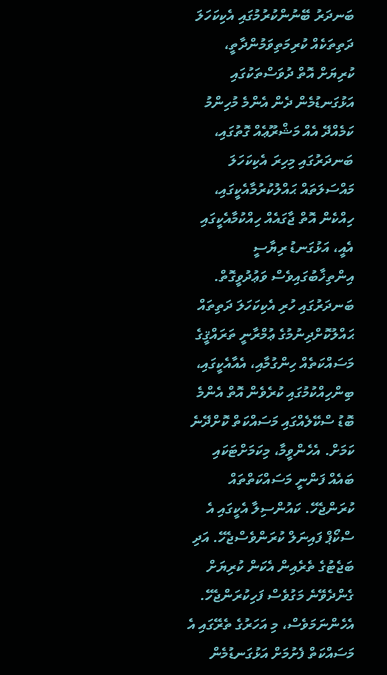ބަނދަރު ބޭނުންކުރުމުގައި އެކިކަހަލަ ދަތިތަކެއް ކުރިމަތިވަމުންދާތީ، ކުރިޔަށް އޮތް ދުވަސްތަކުގައި އަޅުގަނޑުމެން ދެން އެންމެ މުހިންމު ކަމެއްދޭ އެއް މަޝްރޫޢެއް ގޮތުގައި، ބަނދަރުގައި މިހިރަ އެކިކަހަލަ މައްސަލަތައް ޙައްލުކުރުމާއެކީގައި، ހިއްކެން އޮތް ޖާގައެއް ހިއްކުމާއެކީގައި އެއީ، އަޅުގަނޑު ރިޔާސީ އިންތިޚާބުގައިވެސް ވަޢުދުވީގޮތް. ބަނދަރުގައި ހުރި އެކިކަހަލަ ދަތިތައް ޙައްލުކޮށްދިނުމުގެ ޢުމްރާނީ ތަރައްޤީގެ މަސައްކަތެއް ހިންގުމާއި، އެއާއެކީގައި، ބިންހިއްކުމުގައި ކުރެވެން އޮތް އެންމެ ބޮޑު ސްކޭލެއްގައި މަސައްކަތް ކޮށްދޭނެ ކަމަށް. އެހެންވީމާ، މިކަމަށްޓަކައި ބައެއް ފަންނީ މަސައްކަތްތައް ކުރަންޖެހޭ. ކައުންސިލާ އެކީގައި އެ ސްކޯޕް ފައިނަލް ކުރަންވެސްޖެހޭ. އަދި ބަޖެޓުގެ ތެރެއިން އެކަން ކުރިޔަށް ގެންދެވޭނެ މަގުވެސް ފަހިކުރަންޖެހޭ. އެހެންނަމަވެސް، މި އަހަރުގެ ތެރޭގައި އެ މަސައްކަތް ފެށުމަށް އަޅުގަނޑުމެން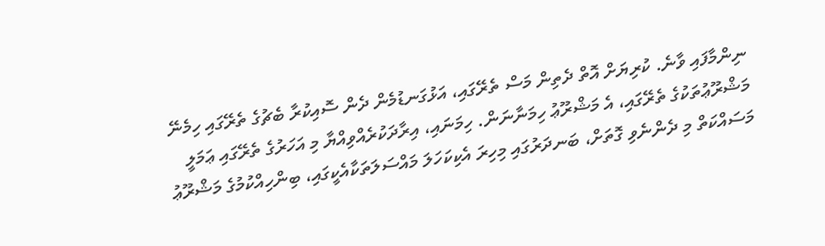ނިންމާފައި ވާނެ. ކުރިޔަށް އޮތް ދެތިން މަސް ތެރޭގައި، އަޅުގަނޑުމެން ދެން ސޮއިކުރާ ބެޗުގެ ތެރޭގައި ހިމެނޭ މަޝްރޫޢުތަކުގެ ތެރޭގައި، އެ މަޝްރޫޢު ހިމަނާނަން. ހިމަނައި، އިރާދަކުރެއްވިއްޔާ މި އަހަރުގެ ތެރޭގައި ޢަމަލީ މަސައްކަތް މި ދެންނެވި ގޮތަށް، ބަނދަރުގައި މިހިރަ އެކިކަހަލަ މައްސަލަތަކާއެކީގައި، ބިންހިއްކުމުގެ މަޝްރޫޢު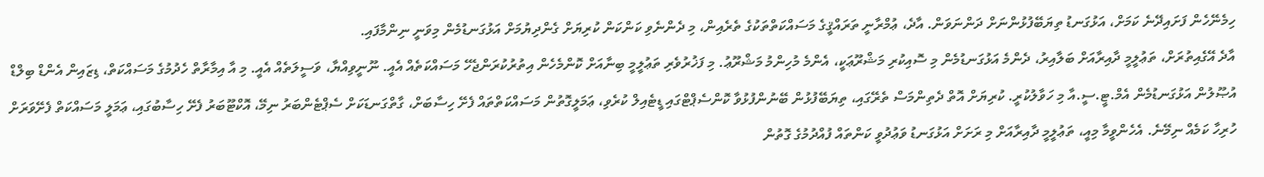ހިމެނޭހެން ފަށައިދޭނެ ކަމަށް، އަޅުގަނޑު ތިޔަބޭފުޅުންނަށް ދަންނަވަން. އާދެ، ޢުމްރާނީ ތަރައްޤީގެ މަސައްކަތްތަކުގެ ތެރެއިން، މި ދެންނެވި ކަންކަން ކުރިޔަށް ގެންދިޔުމަށް އަޅުގަނޑުމެން މިވަނީ ނިންމާފައި.
އާދެ އޭގެއިތުރަށް، ތަޢުލީމީ ދާއިރާއަށް ބަލާއިރު، ދެންމެ އަޅުގަނޑުމެން މި ސޮއިކުރި މަޝްރޫޢަކީ، އެންމެ މުހިންމު މަޝްރޫޢު. މި ފަޚުރުވެރި ތަޢުލީމީ ބިނާއަށް ކޮންމެހެން އިތުރުކުރަންޖެހޭ މަސައްކަތެއް އެއީ. ނޫނީވިއްޔާ، ވަސީލަތެއް އެއީ. މި އާ އިމާރާތް ހެދުމުގެ މަސައްކަތް، ޑިޒައިން އެންޑް ބިލްޑް އުޞޫލުން އަޅުގަނޑުމެން އެމް.ޓީ.ސީ.އާ މި ހަވާލުކުރީ. ކުރިޔަށް އޮތް ދެތިންމަސް ތެރޭގައި، ތިޔަބޭފުޅުން ބޭނުންފުޅުވާ ކޮންސެޕްޓްގައި ޑީޓެއިލް ކުރެވި، ޢަމަލީގޮތުން މަސައްކަތްތައް ފެށޭ ހިސާބަށް، ގާތްގަނޑަކަށް ސެޕްޓެންބަރު ނިމޭ، އޮކްޓޫބަރު ފެށޭ ހިސާބުގައި، ޢަމަލީ މަސައްކަތް ފެށޭވަރަށް ހުރިހާ ކަމެއް ނިމޭނެ. އެހެންވީމާ މިއީ، ތަޢުލީމީ ދާއިރާއަށް މި ރަށަށް އަޅުގަނޑު ވަޢުދުވީ ކަންތައް ފުއްދުމުގެ ގޮތުން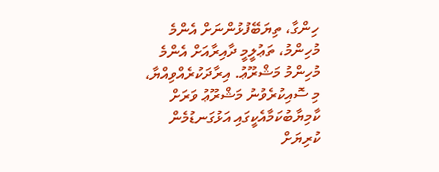ހިންގާ، ތިޔަބޭފުޅުންނަށް އެންމެ މުހިންމު، ތަޢުލީމީ ދާއިރާއަށް އެންމެ މުހިންމު މަޝްރޫޢު. އިރާދަކުރެއްވިއްޔާ، މި ސޮއިކުރެވުނު މަޝްރޫޢު ވަރަށް ކާމިޔާބުކަމާއެކީގައި އަޅުގަނޑުމެން ކުރިޔަށް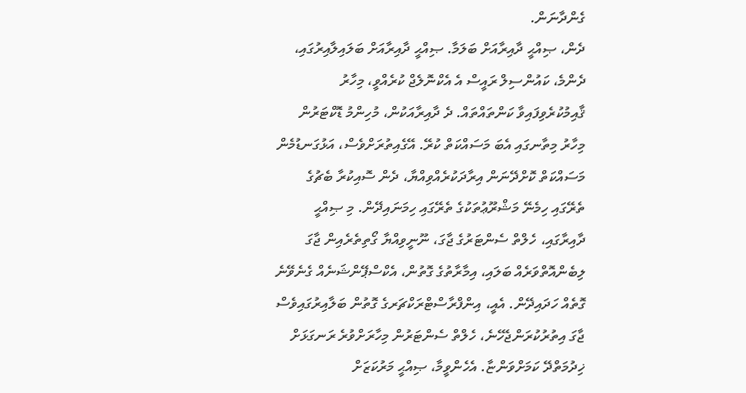ގެންދާނަން.
ދެން، ޞިއްޙީ ދާއިރާއަށް ބަލަމާ. ޞިއްޙީ ދާއިރާއަށް ބަލައިލާއިރުގައި، ދެންމެ، ކައުންސިލް ރައީސް އެ އެކްނޮލެޖް ކުރެއްވީ، މިހާރު ޤާއިމުކުރެވިފައިވާ ކަންތައްތައް. ދެ ދާއިރާއަކުން، މުހިންމު ޑޮކްޓަރުން މިހާރު މިތާނގައި އެބަ މަސައްކަތް ކުރޭ. އޭގެއިތުރަށްވެސް، އަޅުގަނޑުމެން މަސައްކަތް ކޮށްދޭނަން އިރާދަކުރެއްވިއްޔާ، ދެން ސޮއިކުރާ ބެޗުގެ ތެރޭގައި ހިމެނޭ މަޝްރޫޢުތަކުގެ ތެރޭގައި ހިމަނައިދޭން. މި ޞިއްޙީ ދާއިރާގައި، ހެލްތް ސެންޓަރުގެ ޖާގަ، ނޫނީވިއްޔާ ގޯތިތެރެއިން ޖާގަ ލިބެންއޮތްވަރެއް ބަލައި، އިމާރާތުގެ ގޮތުން، އެކްސްޕޭންޝަނެއް ގެނެވޭނެ ގޮތެއް ހަދައިދޭން. އެއީ، އިންފްރާސްޓްރަކްޗަރގެ ގޮތުން ބަލާއިރުގައިވެސް ޖާގަ އިތުރުކުރަންޖެހޭނެ، ހެލްތް ސެންޓަރުން މިހާރަށްވުރެ ރަނގަޅަށް ޚިދުމަތްދޭ ކަމަށްވަންޏާ. އެހެންވީމާ، ޞިއްޙީ މަރުކަޒަށް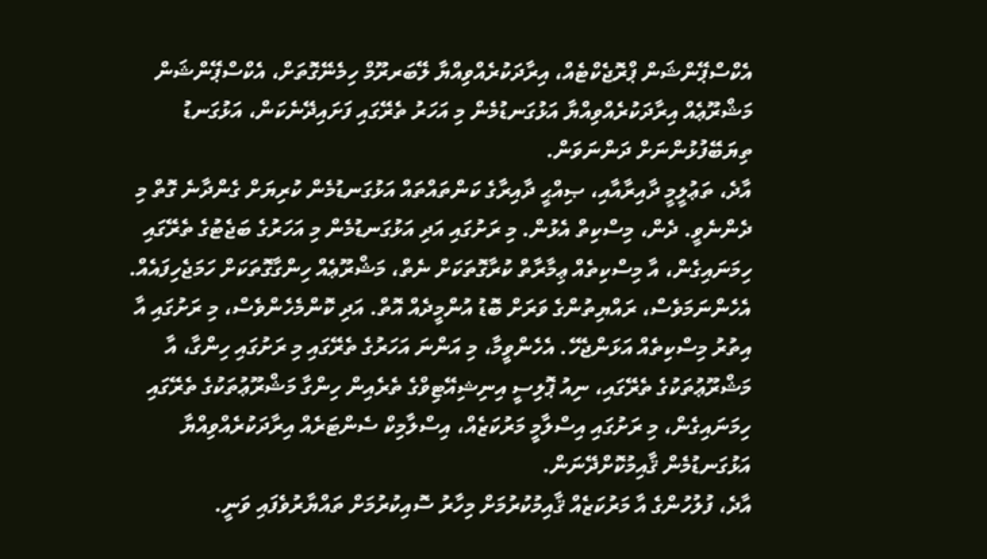އެކްސްޕޭންޝަން ޕްރޮޖެކްޓެއް، އިރާދަކުރެއްވިއްޔާ ލޭބަރރޫމް ހިމެނޭގޮތަށް، އެކްސްޕޭންޝަން މަޝްރޫޢެއް އިރާދަކުރެއްވިއްޔާ އަޅުގަނޑުމެން މި އަހަރު ތެރޭގައި ފަށައިދޭނެކަން، އަޅުގަނޑު ތިޔަބޭފުޅުންނަށް ދަންނަވަން.
އާދެ، ތަޢުލީމީ ދާއިރާއާއި، ޞިއްޙީ ދާއިރާގެ ކަންތައްތައް އަޅުގަނޑުމެން ކުރިޔަށް ގެންދާނެ ގޮތް މި ދެންނެވީ. ދެން، މިސްކިތް އެޅުން. މި ރަށުގައި އަދި އަޅުގަނޑުމެން މި އަހަރުގެ ބަޖެޓުގެ ތެރޭގައި ހިމަނައިގެން، އާ މިސްކިތެއް ޢިމާރާތް ކުރާގޮތަކަށް ނެތް، މަޝްރޫޢެއް ހިންގާގޮތަކަށް ހަމަޖެހިފައެއް. އެހެންނަމަވެސް، ރައްޔިތުންގެ ވަރަށް ބޮޑު އުންމީދެއް އޮތް. އަދި ކޮންމެހެންވެސް، މި ރަށުގައި އާ އިތުރު މިސްކިތެއް އަޅަންޖެހޭ. އެހެންވީމާ، މި އަންނަ އަހަރުގެ ތެރޭގައި މި ރަށުގައި ހިންގާ، އާ މަޝްރޫޢުތަކުގެ ތެރޭގައި، ނިއު ޕޮލިސީ އިނިޝިއޭޓިވްގެ ތެރެއިން ހިންގާ މަޝްރޫޢުތަކުގެ ތެރޭގައި ހިމަނައިގެން، މި ރަށުގައި އިސްލާމީ މަރުކަޒެއް، އިސްލާމިކް ސެންޓަރެއް އިރާދަކުރެއްވިއްޔާ އަޅުގަނޑުމެން ޤާއިމުކޮށްދޭނަން.
އާދެ، ފުލުހުންގެ އާ މަރުކަޒެއް ޤާއިމުކުރުމަށް މިހާރު ސޮއިކުރުމަށް ތައްޔާރުވެފައި ވަނީ.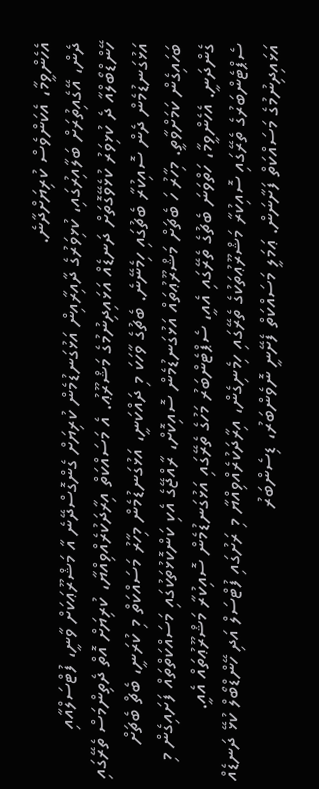އެހެންވީމާ، އެކަންވެސް ކުރިޔަށްދާނެ.
ދެން، އޭގެއިތުރަށް ބަލާއިރުގައި، ކުޅިވަރުގެ ދާއިރާއިން އަޅުގަނޑުމެން ކުރިޔަށް ގެންގޮސްދޭނެ އާ މަޝްރޫޢަކަށް ވާނީ، ފުޓްސަލްއާއި ހޭންޑްބޯލްއާ ދެ ކުޅިވަރު ކުޅެވޭގޮތަށް ދަނޑެއް އަޅައިދިނުމުގެ މަޝްރޫޢު. އެ މަސައްކަތް އިރާދަކުރެއްވިއްޔާ، ކުރިޔަށް އޮތް ދެތިންމަސް ތެރޭގައި އަޅުގަނޑުމެން ދެން ސޮއިކުރާ ބެޗުގައި ހިމެނޭނެ. ބެޗުގެ ވާހަކަ މި ދައްކަނީ، އަޅުގަނޑުމެން މިހާރު މަސައްކަތް މި ކުރަނީ، ބެޗް ބެޗަށް ބަހައިގެން ކަމަށްވާތީ. މިހާރު ހަ ބެޗަށް މަޝްރޫޢުތައް އަޅުގަނޑުމެން ސޮއިކޮށް، ރާއްޖޭގެ އެކި ކަންކޮޅުތަކުގައި މަސައްކަތްތައް ފަށައިގެން މި ގެންދަނީ. އެހެންވީމާ، ހަތްވަނަ ބެޗުގެ ތެރޭގައި އެއީ، ސެޕްޓެންބަރު މަހުގެ ތެރޭގައި އަޅުގަނޑުމެން ސޮއިކުރާ މަޝްރޫޢުތައް އެއީ. ސެޕްޓެންބަރުގެ ތެރޭގައި ސޮއިކުރާ މަޝްރޫޢުތަކުގެ ތެރޭގައި ހިމެނިގެން، އިރާދަކުރެއްވިއްޔާ މި ރަށުގައި ފުޓްސަލް އަދި ހޭންޑްބޯލް ކުޅޭ ދަނޑެއް އަޅައިދިނުމުގެ މަސައްކަތް ފަށާނަން. ޢަމަލީ މަސައްކަތް ފެށޭނީ ނޮވެންބަރު، ޑިސެންބަރު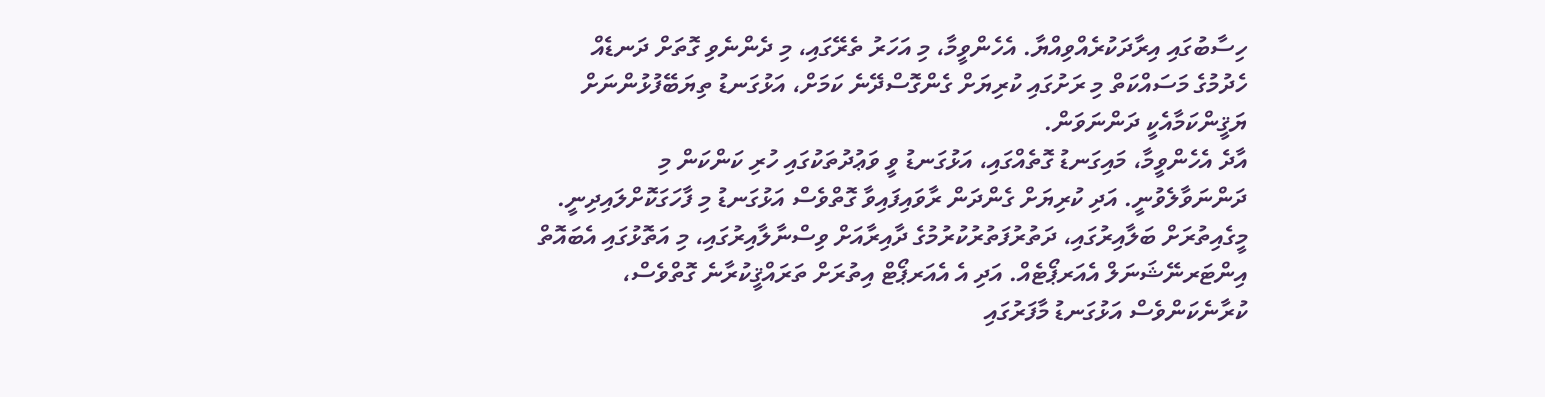ހިސާބުގައި އިރާދަކުރެއްވިއްޔާ. އެހެންވީމާ، މި އަހަރު ތެރޭގައި، މި ދެންނެވި ގޮތަށް ދަނޑެއް ހެދުމުގެ މަސައްކަތް މި ރަށުގައި ކުރިޔަށް ގެންގޮސްދޭނެ ކަމަށް، އަޅުގަނޑު ތިޔަބޭފުޅުންނަށް ޔަޤީންކަމާއެކީ ދަންނަވަން.
އާދެ އެހެންވީމާ، މައިގަނޑު ގޮތެއްގައި، އަޅުގަނޑު ވީ ވަޢުދުތަކުގައި ހުރި ކަންކަން މި ދަންނަވާލެވުނީ. އަދި ކުރިޔަށް ގެންދަން ރާވައިފައިވާ ގޮތްވެސް އަޅުގަނޑު މި ފާހަގަކޮށްލައިދިނީ.
މީގެއިތުރަށް ބަލާއިރުގައި، ދަތުރުފަތުރުކުރުމުގެ ދާއިރާއަށް ވިސްނާލާއިރުގައި، މި އަތޮޅުގައި އެބައޮތް އިންޓަރނޭޝަނަލް އެއަރޕޯޓެއް. އަދި އެ އެއަރޕޯޓް އިތުރަށް ތަރައްޤީކުރާނެ ގޮތްވެސް، ކުރާނެކަންވެސް އަޅުގަނޑު މާފަރުގައި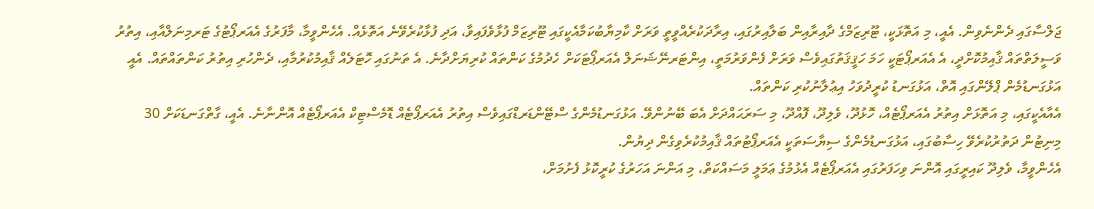ޖަލްސާގައި ދެންނެވިން. އެއީ، މި އަތޮޅަކީ، ޓޫރިޒަމްގެ ދާއިރާއިން ބަލާއިރުގައި، އިރާދަކުރެއްވީތީ ވަރަށް ކާމިޔާބުކަމާއެކީގައި ޓޫރިޒަމް ފުޅާވެފައިވާ، އަދި ފުޅާކުރެވޭނެ އަތޮޅެއް. އެހެންވީމާ، މާފަރުގެ އެއަރޕޯޓުގެ ޓަރމިނަލްއާއި، އިތުރު ވަސީލަތްތައް ޤާއިމުކޮށްދީ، އެ އެއަރޕޯޓަކީ ހަމަ ހަޤީޤަތުގައިވެސް ވަރަށް ފެންވަރުމަތީ، އިންޓަރނޭޝަނަލް އެއަރޕޯޓަކަށް ހެދުމުގެ ކަންތައް ކުރިޔަށްދާނެ. އެ ތަނުގައި ހޮޓަލެއް ޤާއިމުކުރުމާއި، ދެންހުރި އިތުރު ކަންތައްތައް. އެއީ އަޅުގަނޑުމެން ޕްލޭންގައި އޮތް، އަޅުގަނޑު ކުރީދުވަހު އިޢުލާނުކުރި ކަންތައް.
އެއާއެކީގައި، މި އަތޮޅަށް އިތުރު އެއަރޕޯޓެއް، ހޮޅުދޫ، ވެލިދޫ، ފޮއްދޫ، މި ސަރަޙައްދަށް އެބަ ބޭނުންވޭ. އަޅުގަނޑުމެންގެ ސްޓޭންޑަރޑްގައިވެސް އިތުރު އެއަރޕޯޓެއް ޑޮމެސްޓިކް އެއަރޕޯޓެއް އޮންނާނެ. އެއީ، ގާތްގަނޑަކަށް 30 މިނިޓުން ދަތުރުކުރެވޭ ހިސާބުގައި، އަޅުގަނޑުމެންގެ ސިޔާސަތަކީ އެއަރޕޯޓުތައް ޤާއިމުކުރެވިގެން ދިޔުން.
އެހެންވީމާ، ވެލިދޫ ކައިރީގައި އޮންނަ ވިހަފަރުގައި އެއަރޕޯޓެއް އެޅުމުގެ ޢަމަލީ މަސައްކަތް، މި އަންނަ އަހަރުގެ ކުރީކޮޅު ފެށުމަށް،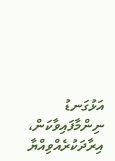އަޅުގަނޑު ނިންމާފައިވާކަން، އިރާދަކުރެއްވިއްޔާ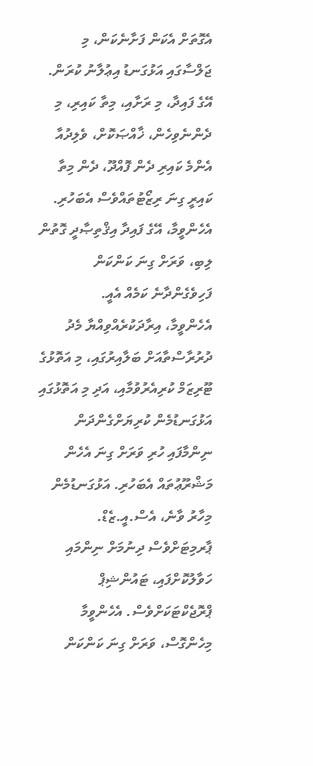އެގޮތަށް އެކަން ފަށާނެކަން، މި ޖަލްސާގައި އަޅުގަނޑު އިޢުލާނު ކުރަން. އޭގެ ފައިދާ، މި ރަށާއި، މިތާ ކައިރި، މި ދެންނެވިހެން، ޚާއްޞަކޮށް، ވެލިދުއާ އެންމެ ކައިރި ދެން ފޮއްދޫ، ދެން މިތާ ކައިރީ ގިނަ ރިޒޯޓުތައްވެސް އެބަހުރި. އެހެންވީމާ، އޭގެ ފައިދާ އިޤްތިޞާދީ ގޮތުން ލިބި، ވަރަށް ގިނަ ކަންކަން ފަހިވެގެންދާނެ ކަމެއް އެއީ.
އެހެންވީމާ، އިރާދަކުރެއްވިއްޔާ މެދު ދުރުރާސްތާއަށް ބަލާއިރުގައި، މި އަތޮޅުގެ ޓޫރިޒަމް ކުރިއެރުވުމާއި، އަދި މި އަތޮޅުގައި އަޅުގަނޑުމެން ކުރިޔަށްގެންދަން ނިންމާފައި ހުރި ވަރަށް ގިނަ އެހެން މަޝްރޫޢުތައް އެބަހުރި. އަޅުގަނޑުމެން މިހާރު ވާނެ، އެސް.އީ.ޒެޑް. ޕާރމިޓަށްވެސް ދިނުމަށް ނިންމައި ހަވާލުކޮށްފައި، ޓައުންޝިޕް ޕްރޮޖެކްޓަކަށްވެސް. އެހެންވީމާ މިހެންގޮސް، ވަރަށް ގިނަ ކަންކަން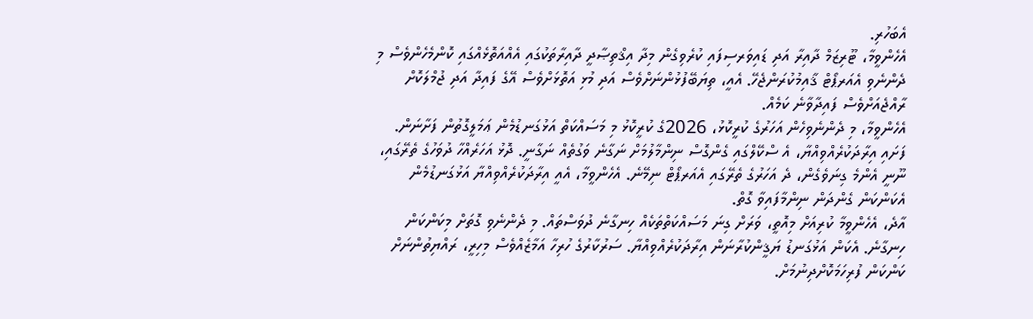އެބަހުރި.
އެހެންވީމާ، ޓޫރިޒަމް ދާއިރާ އަދި ޑައިވަރސިފައި ކުރެވިގެން މިދާ އިޤްތިޞާދީ ދާއިރާތަކުގައި އެއްއަތޮޅެއްގައި ކޮންމެހެންވެސް މި ދެންނެވި އެއަރޕޯޓް ޤާއިމުކުރަންޖެހޭ. އެއީ، ތިޔަބޭފުޅުންނަށްވެސް އަދި މުޅި އަތޮޅަށްވެސް އޭގެ ފައިދާ އަދި ޖުމްލަކޮށް ރާއްޖެއަށްވެސް ފައިދާވާނެ ކަމެއް.
އެހެންވީމާ، މި ދެންނެވިހެން އަހަރުގެ ކުރީކޮޅު، 2026ގެ ކުރީކޮޅު މި މަސައްކަތް އަޅުގަނޑުމެން ޢަމަލީގޮތުން ފަށާނަން. ފަށައި އިރާދަކުރެއްވިއްޔާ، އެ ސްކޭލްގައި ގެންގޮސް ނިންމާލުމަށް ނަގާނެ ވަގުތެއް ނަގާނީ. ދޮޅު އަހަރެއްހާ ދުވަހުގެ ތެރޭގައި، ނޫނީ އެންމެ ގިނަވެގެން، ދެ އަހަރުގެ ތެރޭގައި އެއަރޕޯޓް ނިމޭނެ. އެހެންވީމާ، އެއީ އިރާދަކުރެއްވިއްޔާ އަޅުގަނޑުމެން އެކަންކަން ގެންދަން ނިންމާފައިވާ ގޮތް.
އާދެ، އެހެންވީމާ ކުރިއަށް މިއޮތީ، ވަރަށް ގިނަ މަސައްކަތްތަކެއް ހިނގާނެ ދުވަސްތައް. މި ދެންނެވި ގޮތަށް މިކަންކަން ހިނގާނެ. އެކަން އަޅުގަނޑު ޔަޤީންކުރާނަން އިރާދަކުރެއްވިއްޔާ. ސަރުކާރުގެ ހުރިހާ އަމާޒެއްވެސް މިހިރީ، ރައްޔިތުންނަށް ކަންކަން ފުރިހަމަކޮށްދިނުމަށް.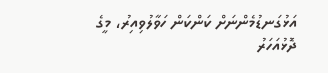އަޅުގަނޑުމެންނަށް ކަންކަން ހަވާލުވިއިރު، މީގެ ދޮޅުއަހަރު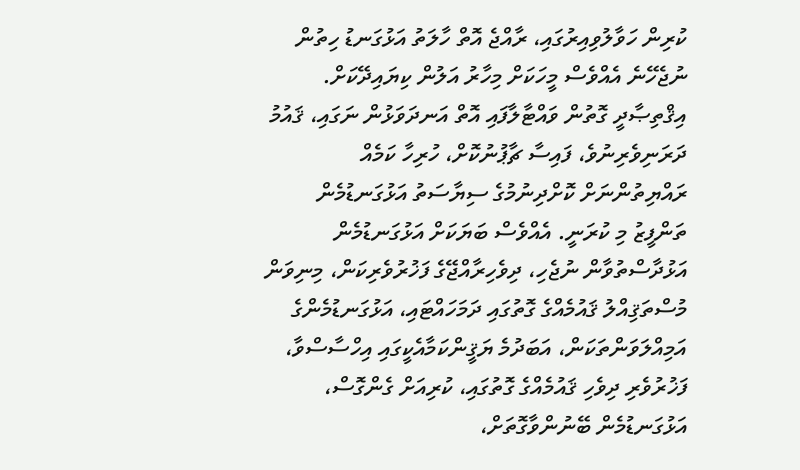ކުރިން ހަވާލުވިއިރުގައި، ރާއްޖެ އޮތް ހާލަތު އަޅުގަނޑު ހިތުން ނުޖެހޭނެ އެއްވެސް މީހަކަށް މިހާރު އަލުން ކިޔައިދޭކަށް. އިޤްތިޞާދީ ގޮތުން ވައްޓާލާފައި އޮތް އަނދަވަޅުން ނަގައި، ޤައުމު ދަރަނިވެރިނުވެ، ފައިސާ ޗާޕުނުކޮށް، ހުރިހާ ކަމެއް ރައްޔިތުންނަށް ކޮށްދިނުމުގެ ސިޔާސަތު އަޅުގަނޑުމެން ތަންފީޒު މި ކުރަނީ. އެއްވެސް ބަޔަކަށް އަޅުގަނޑުމެން އަޅުދާސްތުވާން ނުޖެހި، ދިވެހިރާއްޖޭގެ ފަޚުރުވެރިކަން، މިނިވަން މުސްތަޤިއްލު ޤައުމެއްގެ ގޮތުގައި ދަމަހައްޓައި، އަޅުގަނޑުމެންގެ އަމިއްލަވަންތަކަން، އަބަދުމެ ޔަޤީންކަމާއެކީގައި އިހްސާސްވާ، ފަޚުރުވެރި ދިވެހި ޤައުމެއްގެ ގޮތުގައި، ކުރިއަށް ގެންގޮސް، އަޅުގަނޑުމެން ބޭނުންވާގޮތަށް،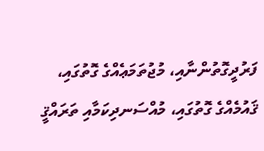ފަރުދީގޮތުންނާއި، މުޖުތަމަޢެއްގެ ގޮތުގައި، ޤައުމެއްގެ ގޮތުގައި، މުއްސަނދިކަމާއި ތަރައްޤީ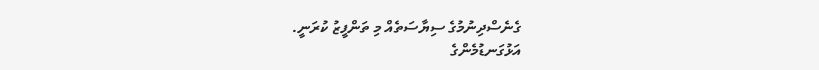ގެނެސްދިނުމުގެ ސިޔާސަތެއް މި ތަންފީޒު ކުރަނީ.
އަޅުގަނޑުމެންގެ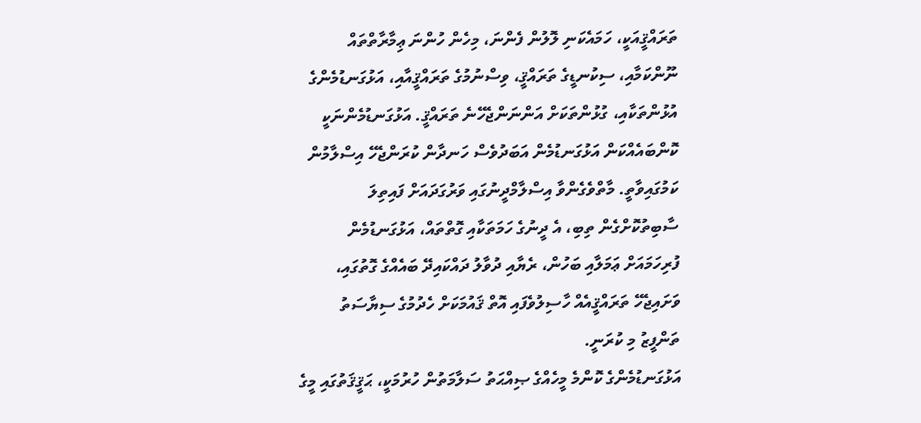ތަރައްޤީއަކީ، ހަމައެކަނި ލޮލުން ފެންނަ، މިހެން ހުންނަ ޢިމާރާތްތައް ނޫންކަމާއި، ސިކުނޑީގެ ތަރައްޤީ، ވިސްނުމުގެ ތަރައްޤީއާއި، އަޅުގަނޑުމެންގެ އުޅުންތަކާއި، ގުޅުންތަކަށް އަންނަންޖެހޭނެ ތަރައްޤީ. އަޅުގަނޑުމެންނަކީ ކޮންބައެއްކަން އަޅުގަނޑުމެން އަބަދުވެސް ހަނދާން ކުރަންޖެހޭ އިސްލާމުން ކަމުގައިވާތީ. މާތްވެގެންވާ އިސްލާމްދީނުގައި ވަރުގަދައަށް ފައިތިލަ ސާބިތުކޮށްގެން ތިބި، އެ ދީނުގެ ހަމަތަކާއި ގޮތްތައް، އަޅުގަނޑުމެން ފުރިހަމައަށް ޢަމަލާއި ބަހުން، ރެޔާއި ދުވާލު ދައްކައިދޭ ބައެއްގެ ގޮތުގައި، ވަށައިޖެހޭ ތަރައްޤީއެއް ހާސިލުވެފައި އޮތް ޤައުމަކަށް ހެދުމުގެ ސިޔާސަތު ތަންފީޒު މި ކުރަނީ.
އަޅުގަނޑުމެންގެ ކޮންމެ މީހެއްގެ ޞިއްޙަތު ސަލާމަތުން ހުރުމަކީ، ޙަޤީޤަތުގައި މީގެ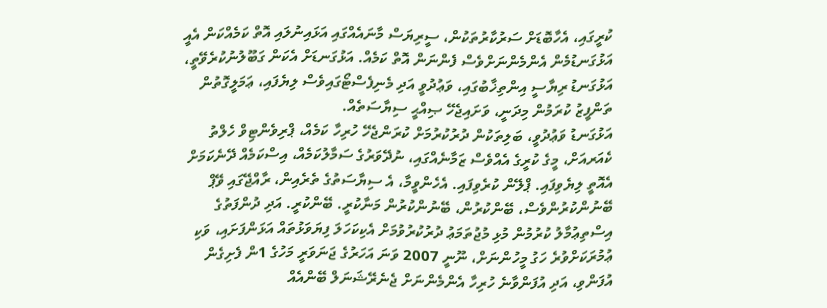ކުރީގައި، އެހާބޮޑަށް ސަރުކާރުތަކުން، ސީރިޔަސް މާނައެއްގައި އަޅައިނުލައި އޮތް ކަމެއްކަން އެއީ އަޅުގަނޑުމެން އެންމެންނަށްވެސް ފެންނަން އޮތް ކަމެއް. އަޅުގަނޑަށް އެކަން ގަބޫލުނުކުރެވޭތީ، އަޅުގަނޑު ރިޔާސީ އިންތިޚާބުގައި، ވަޢުދުވީ އަދި މެނިފެސްޓޯގައިވެސް ލިޔެފައި، ޢަމަލީގޮތުން ތަންފީޒު ކުރަމުން މިދަނީ، ވަށައިޖެހޭ ޞިއްޙީ ސިޔާސަތެއް.
އަޅުގަނޑު ވަޢުދުވީ، ބަލިތަކުން ދުރުކުރުމަށް ކުރަންޖެހޭ ހުރިހާ ކަމެއް، ޕްރިވެންޓިވް ހެލްތު ކެއަރއަށް، މީގެ ކުރީގެ އެއްވެސް ޒަމާނެއްގައި، ނުދޭވަރުގެ ސަމާލުކަމެއް، އިސްކަމެއް ދޭނެކަމަށް އެއޮތީ ލިޔެވިފައި. ޕްލޭން ކުރެވިފައި. އެހެންވީމާ، އެ ސިޔާސަތުގެ ތެރެއިން، ރާއްޖޭގައި ވޭޕް ބޭނުންކުރުންވެސް، ބޭންކުރުން، ބޭނުންކުރުން މަނާކުރީ. ބޭންކުރީ. އަދި ދުންފަތުގެ އިސްތިޢުމާލު ކުރުމުން މުޅި މުޖުތަމަޢު ދުރުކުރުވުމަށް އެކިކަހަލަ ފިޔަވަޅުތައް އަޅަންފަށައި، ވަކި ޢުމުރަކަށްވުރެ ހަގު މީހުންނަށް، ނޫނީ 2007 ވަނަ އަހަރުގެ ޖަނަވަރީ މަހުގެ 1ން ފެށިގެން އުފަންވި، އަދި އުފަންވާނެ ހުރިހާ އެންމެންނަށް ޖެނެރޭޝަނަލް ބޭންއެއް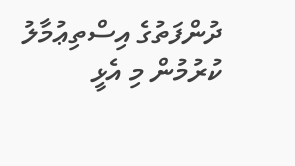ދުންފަތުގެ އިސްތިޢުމާލު ކުރުމުން މި އެޅީ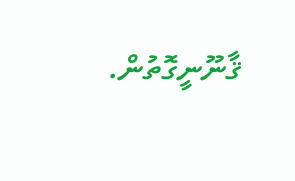ޤާނޫނީގޮތުން.